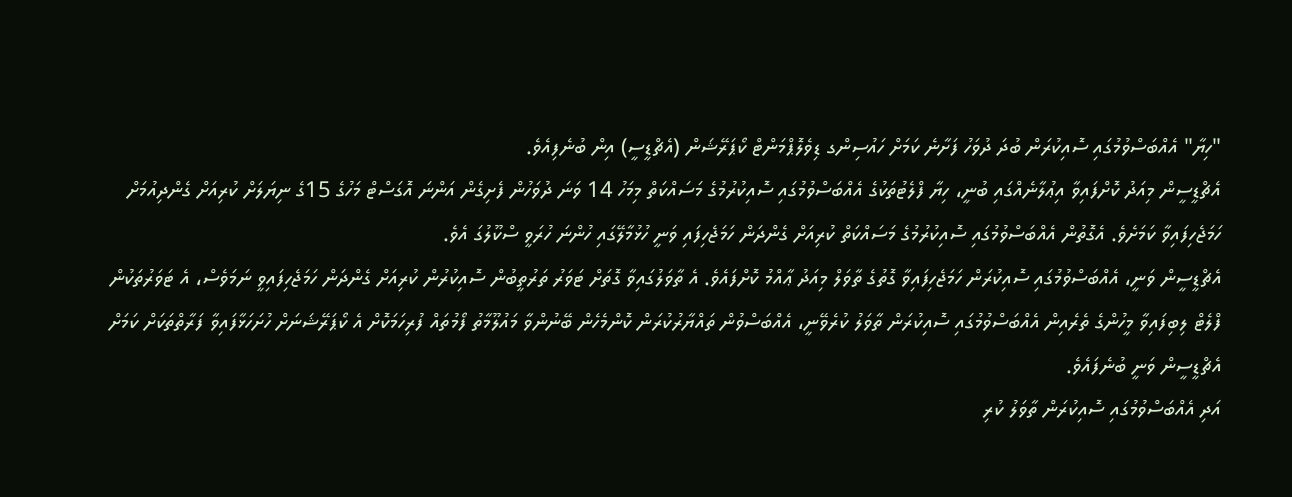"ހިޔާ" އެއްބަސްވުމުގައި ސޮއިކުރަން ބުދަ ދުވަހު ފަށާނެ ކަމަށް ހައުސިންގ ޑިވެލޮޕްމަންޓް ކޯޕަރޭޝަން (އެޗްޑީސީ) އިން ބުނެފިއެވެ.
އެޗްޑީސީން މިއަދު ކޮށްފައިވާ އިޢުލާނެއްގައި ބުނީ، ހިޔާ ފްލެޓުތަކުގެ އެއްބަސްވުމުގައި ސޮއިކުރުމުގެ މަސައްކަތް މިމަހު 14 ވަނަ ދުވަހުން ފެށިގެން އަންނަ އޮގަސްޓް މަހުގެ 15ގެ ނިޔަލަށް ކުރިއަށް ގެންދިއުމަށް ހަމަޖެހިފައިވާ ކަމަށެވެ. އެގޮތުން އެއްބަސްވުމުގައި ސޮއިކުރުމުގެ މަސައްކަތް ކުރިއަށް ގެންދަން ހަމަޖެހިފައި ވަނީ ހުޅުމާލޭގައި ހުންނަ ހުރަވީ ސްކޫލުގަ އެވެ.
އެޗްޑީސީން ވަނީ، އެއްބަސްވުމުގައި ސޮއިކުރަން ހަމަޖެހިފައިވާ ގޮތުގެ ތާވަލް މިއަދު ޢާއްމު ކޮށްފައެވެ. އެ ތާވަލުގައިވާ ގޮތަށް ޓަވަރު ތަރުތީބުން ސޮއިކުރުން ކުރިއަށް ގެންދަން ހަމަޖެހިފައިވީ ނަމަވެސް، އެ ޓަވަރުތަކުން ފްލެޓް ލިބިފައިވާ މީހުންގެ ތެރެއިން އެއްބަސްވުމުގައި ސޮއިކުރަން ތާވަލު ކުރެވޭނީ، އެއްބަސްވުން ތައްޔާރުކުރަން ކޮންމެހެން ބޭނުންވާ މައުލޫމާތު ފޯމުތައް ފުރިހަމަކޮށް އެ ކޯޕަރޭޝަނަށް ހުށަހަޅާފައިވާ ފަރާތްތަކަށް ކަމަށް އެޗްޑީސީން ވަނީ ބުނެފައެވެ.
އަދި އެއްބަސްވުމުގައި ސޮއިކުރަން ތާވަލު ކުރި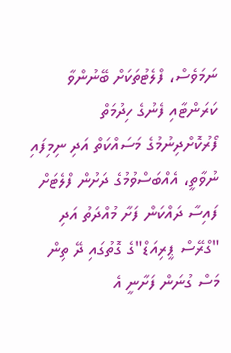ނަމަވެސް، ފްލެޓުތަކަށް ބޭނުންވާ ކަރަންޓާއި ފެނުގެ ހިދުމަތް ފޯރުކޮށްދިނުމުގެ މަސައްކަތް އަދި ނިމިފައި ނުވާތީ، އެއްބަސްވުމުގެ ދަށުން ފްލެޓަށް ފައިސާ ދައްކަން ފަށާ މުއްދަތު އަދި "ގްރޭސް ޕީރިއަޑް"ގެ ގޮތުގައި ދޭ ތިން މަސް ގުނަން ފަށާނީ އެ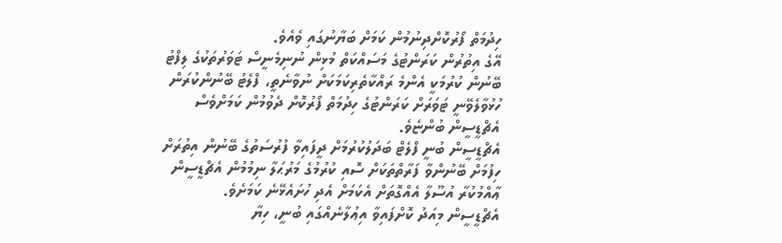ހިދުމަތް ފޯރުކޮށްދިނުމުން ކަމަށް ބަޔާނުގައި ވެއެވެ.
އޭގެ އިތުރުން ކަރަންޓުގެ މަސައްކަތް މުޅިން ނުނިމެނީސް ޓަވަރުތަކުގެ ލިފްޓު ބޭނުން ކުރުމަކީ އެންމެ ރައްކާތެރިކަމަކަށް ނުވާނެތީ، ފްލެޓު ބޭނުންކުރަން ހުޅުވާލެވޭނީ ޓަވަރަށް ކަރަންޓުގެ ހިދުމަތް ފޯރުކޮށް ދެވުމުން ކަމަށްވެސް އެޗްޑީސީން ބުންޏެވެ.
އެޗްޑީސީން ބުނީ ފްލެޓް ބަދަލުކުރުމަށް ދީފައިވާ ފުރުސަތުގެ ބޭނުން އިތުރަށް ހިފުމަށް ބޭނުންވާ ފަރާތްތަކަށް ސޮއި ކުރުމުގެ މަރުޙަލާ ނިމުމުން އެޗްޑީސީން ޢާއްމުކުރާ އުސޫލާ އެއްގޮތަށް އެކަމަށް އެދި ހުށައެޅޭނެ ކަމަށެވެ.
އެޗްޑީސީން މިއަދު ކޮށްފައިވާ އިޢުލާނެއްގައި ބުނީ، ހިޔާ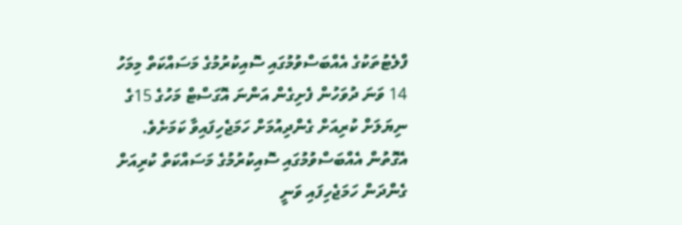ފްލެޓުތަކުގެ އެއްބަސްވުމުގައި ސޮއިކުރުމުގެ މަސައްކަތް މިމަހު 14 ވަނަ ދުވަހުން ފެށިގެން އަންނަ އޮގަސްޓް މަހުގެ 15ގެ ނިޔަލަށް ކުރިއަށް ގެންދިއުމަށް ހަމަޖެހިފައިވާ ކަމަށެވެ. އެގޮތުން އެއްބަސްވުމުގައި ސޮއިކުރުމުގެ މަސައްކަތް ކުރިއަށް ގެންދަން ހަމަޖެހިފައި ވަނީ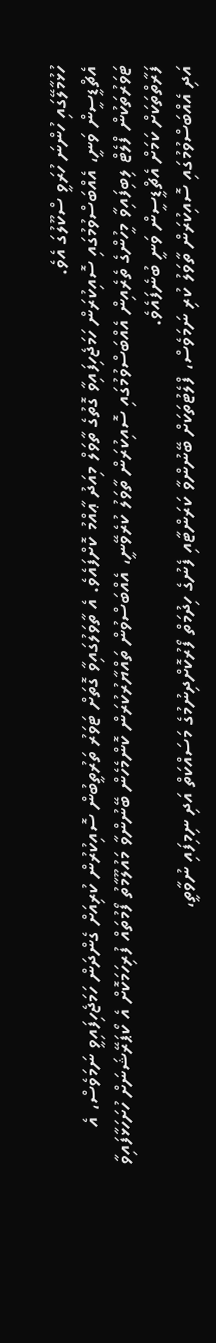ހުޅުމާލޭގައި ހުންނަ ހުރަވީ ސްކޫލުގަ އެވެ.
އެޗްޑީސީން ވަނީ، އެއްބަސްވުމުގައި ސޮއިކުރަން ހަމަޖެހިފައިވާ ގޮތުގެ ތާވަލް މިއަދު ޢާއްމު ކޮށްފައެވެ. އެ ތާވަލުގައިވާ ގޮތަށް ޓަވަރު ތަރުތީބުން ސޮއިކުރުން ކުރިއަށް ގެންދަން ހަމަޖެހިފައިވީ ނަމަވެސް، އެ ޓަވަރުތަކުން ފްލެޓް ލިބިފައިވާ މީހުންގެ ތެރެއިން އެއްބަސްވުމުގައި ސޮއިކުރަން ތާވަލު ކުރެވޭނީ، އެއްބަސްވުން ތައްޔާރުކުރަން ކޮންމެހެން ބޭނުންވާ މައުލޫމާތު ފޯމުތައް ފުރިހަމަކޮށް އެ ކޯޕަރޭޝަނަށް ހުށަހަޅާފައިވާ ފަރާތްތަކަށް ކަމަށް އެޗްޑީސީން ވަނީ ބުނެފައެވެ.
އަދި އެއްބަސްވުމުގައި ސޮއިކުރަން ތާވަލު ކުރި ނަމަވެސް، ފްލެޓުތަކަށް ބޭނުންވާ ކަރަންޓާއި ފެނުގެ ހިދުމަތް ފޯރުކޮށްދިނުމުގެ މަސައްކަތް އަދި ނިމިފައި ނުވާތީ،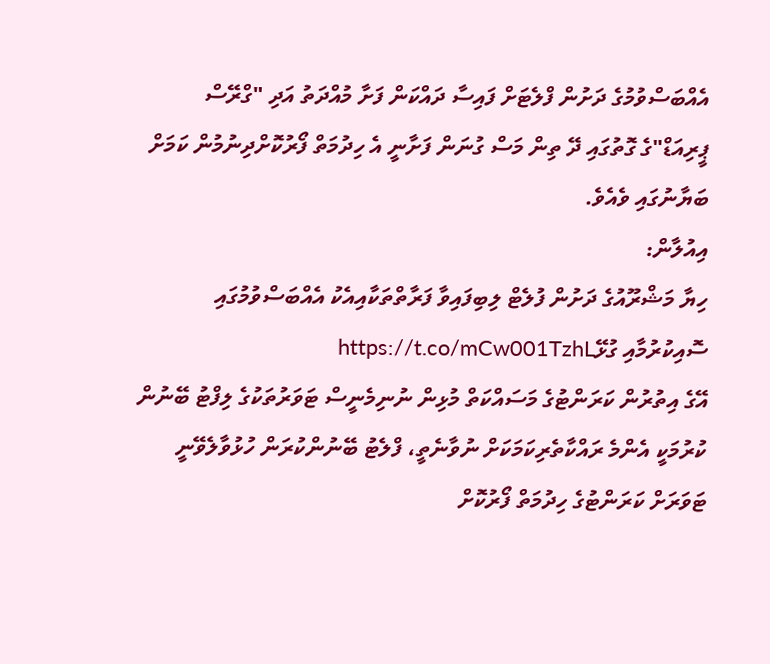އެއްބަސްވުމުގެ ދަށުން ފްލެޓަށް ފައިސާ ދައްކަން ފަށާ މުއްދަތު އަދި "ގްރޭސް ޕީރިއަޑް"ގެ ގޮތުގައި ދޭ ތިން މަސް ގުނަން ފަށާނީ އެ ހިދުމަތް ފޯރުކޮށްދިނުމުން ކަމަށް ބަޔާނުގައި ވެއެވެ.
އިއުލާން:
ހިޔާ މަޝްރޫއުގެ ދަށުން ފުލެޓް ލިބިފައިވާ ފަރާތްތަކާއިއެކު އެއްބަސްވުމުގައި ސޮއިކުރުމާއި ގުޅޭhttps://t.co/mCw001TzhL
އޭގެ އިތުރުން ކަރަންޓުގެ މަސައްކަތް މުޅިން ނުނިމެނީސް ޓަވަރުތަކުގެ ލިފްޓު ބޭނުން ކުރުމަކީ އެންމެ ރައްކާތެރިކަމަކަށް ނުވާނެތީ، ފްލެޓު ބޭނުންކުރަން ހުޅުވާލެވޭނީ ޓަވަރަށް ކަރަންޓުގެ ހިދުމަތް ފޯރުކޮށް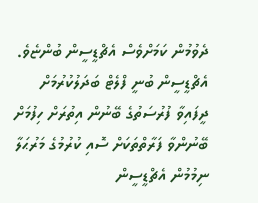ދެވުމުން ކަމަށްވެސް އެޗްޑީސީން ބުންޏެވެ.
އެޗްޑީސީން ބުނީ ފްލެޓް ބަދަލުކުރުމަށް ދީފައިވާ ފުރުސަތުގެ ބޭނުން އިތުރަށް ހިފުމަށް ބޭނުންވާ ފަރާތްތަކަށް ސޮއި ކުރުމުގެ މަރުޙަލާ ނިމުމުން އެޗްޑީސީން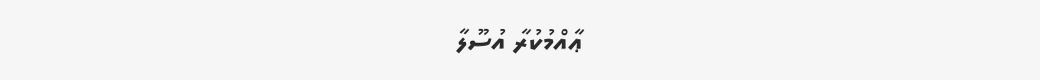ޢާއްމުކުރާ އުސޫލާ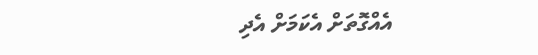އެއްގޮތަށް އެކަމަށް އެދި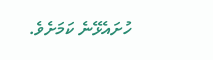ހުށައެޅޭނެ ކަމަށެވެ.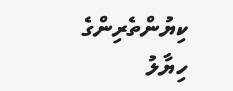ކިޔުންތެރިންގެ ހިޔާލު